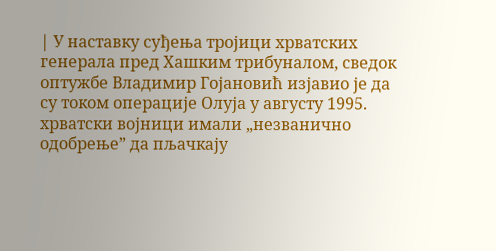| У наставку суђења тројици хрватских генерала пред Хашким трибуналом, сведок оптужбе Владимир Гојановић изјавио је да су током операције Олуја у августу 1995. хрватски војници имали „незванично одобрење” да пљачкају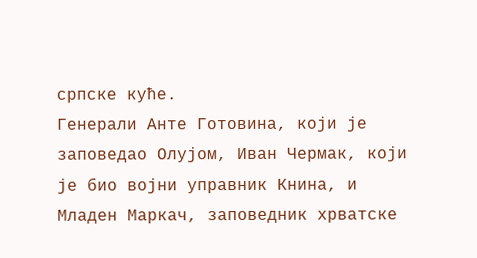српске куће.
Генерали Анте Готовина, који је заповедао Олујом, Иван Чермак, који је био војни управник Книна, и Младен Маркач, заповедник хрватске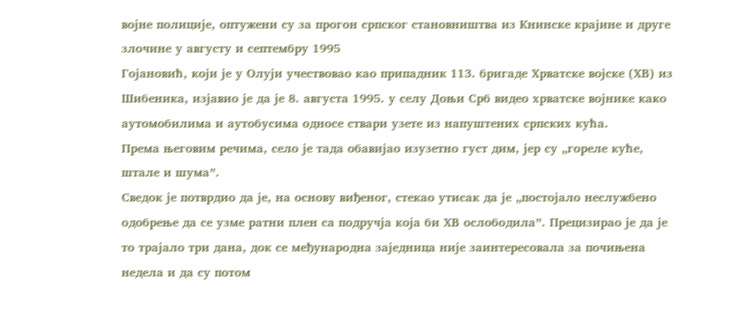војне полиције, оптужени су за прогон српског становништва из Книнске крајине и друге злочине у августу и септембру 1995
Гојановић, који је у Олуји учествовао као припадник 113. бригаде Хрватске војске (ХВ) из Шибеника, изјавио је да је 8. августа 1995. у селу Доњи Срб видео хрватске војнике како аутомобилима и аутобусима односе ствари узете из напуштених српских кућа.
Према његовим речима, село је тада обавијао изузетно густ дим, јер су „гореле куће, штале и шума”.
Сведок је потврдио да је, на основу виђеног, стекао утисак да је „постојало неслужбено одобрење да се узме ратни плен са подручја која би ХВ ослободила”. Прецизирао је да је то трајало три дана, док се међународна заједница није заинтересовала за почињена недела и да су потом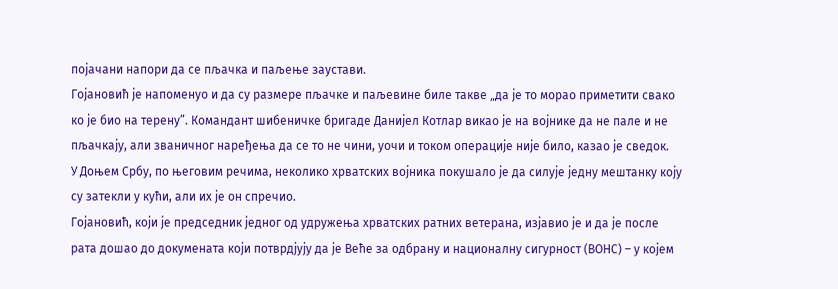појачани напори да се пљачка и паљење заустави.
Гојановић је напоменуо и да су размере пљачке и паљевине биле такве „да је то морао приметити свако ко је био на терену”. Командант шибеничке бригаде Данијел Котлар викао је на војнике да не пале и не пљачкају, али званичног наређења да се то не чини, уочи и током операције није било, казао је сведок.
У Доњем Србу, по његовим речима, неколико хрватских војника покушало је да силује једну мештанку коју су затекли у кући, али их је он спречио.
Гојановић, који је председник једног од удружења хрватских ратних ветерана, изјавио је и да је после рата дошао до докумената који потврдјују да је Веће за одбрану и националну сигурност (ВОНС) – у којем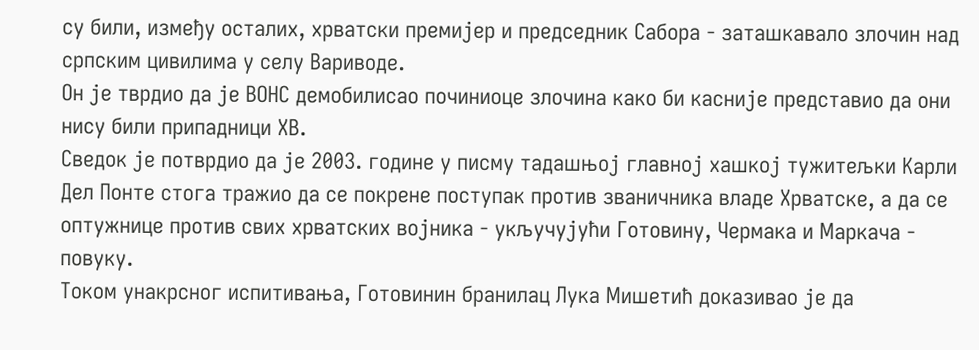су били, између осталих, хрватски премијер и председник Сабора - заташкавало злочин над српским цивилима у селу Вариводе.
Он је тврдио да је ВОНС демобилисао починиоце злочина како би касније представио да они нису били припадници ХВ.
Сведок је потврдио да је 2003. године у писму тадашњој главној хашкој тужитељки Карли Дел Понте стога тражио да се покрене поступак против званичника владе Хрватске, а да се оптужнице против свих хрватских војника - укључујући Готовину, Чермака и Маркача - повуку.
Током унакрсног испитивања, Готовинин бранилац Лука Мишетић доказивао је да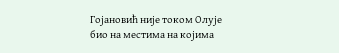Гојановић није током Олује био на местима на којима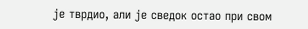је тврдио, али је сведок остао при свом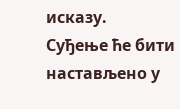исказу.
Суђење ће бити настављено у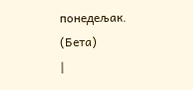понедељак.
(Бета)
|